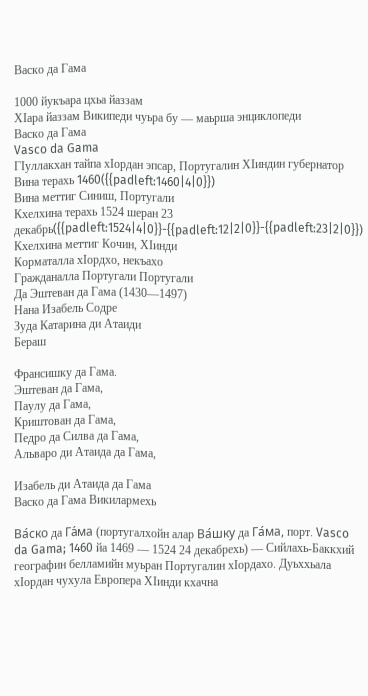Васко да Гама

1000 йукъара цхьа йаззам
ХӀара йаззам Википеди чуьра бу — маьрша энциклопеди
Васко да Гама
Vasco da Gama
ГӀуллакхан тайпа хӀордан эпсар, Португалин ХӀиндин губернатор
Вина терахь 1460({{padleft:1460|4|0}})
Вина меттиг Синиш, Португали
Кхелхина терахь 1524 шеран 23 декабрь({{padleft:1524|4|0}}-{{padleft:12|2|0}}-{{padleft:23|2|0}})
Кхелхина меттиг Кочин, ХӀинди
Корматалла хӀордхо, некъахо
Гражданалла Португали Португали
Да Эштеван да Гама (1430—1497)
Нана Изабель Содре
Зуда Катарина ди Атаиди
Бераш

Франсишку да Гама.
Эштеван да Гама,
Паулу да Гама,
Криштован да Гама,
Педро да Силва да Гама,
Альваро ди Атаида да Гама,

Изабель ди Атаида да Гама
Васко да Гама Викилармехь

Ва́ско да Га́ма (португалхойн алар Ва́шку да Га́ма, порт. Vasco da Gama; 1460 йа 1469 — 1524 24 декабрехь) — Сийлахь-Баккхий географин белламийн муьран Португалин хӀордахо. Дуьххьала хӀордан чухула Европера ХӀинди кхачна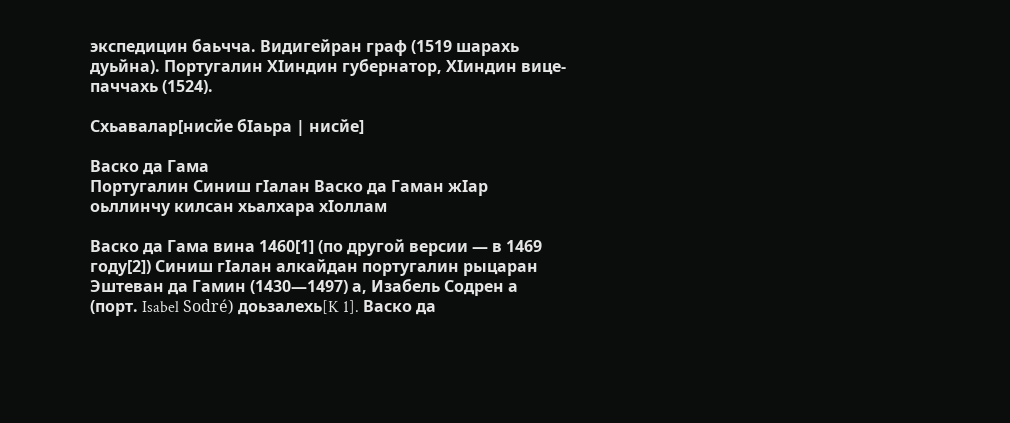экспедицин баьчча. Видигейран граф (1519 шарахь дуьйна). Португалин ХӀиндин губернатор, ХӀиндин вице-паччахь (1524).

Схьавалар[нисйе бӀаьра | нисйе]

Васко да Гама
Португалин Синиш гӀалан Васко да Гаман жӀар оьллинчу килсан хьалхара хӀоллам

Васко да Гама вина 1460[1] (по другой версии — в 1469 году[2]) Синиш гӀалан алкайдан португалин рыцаран Эштеван да Гамин (1430—1497) а, Изабель Содрен а (порт. Isabel Sodré) доьзалехь[K 1]. Васко да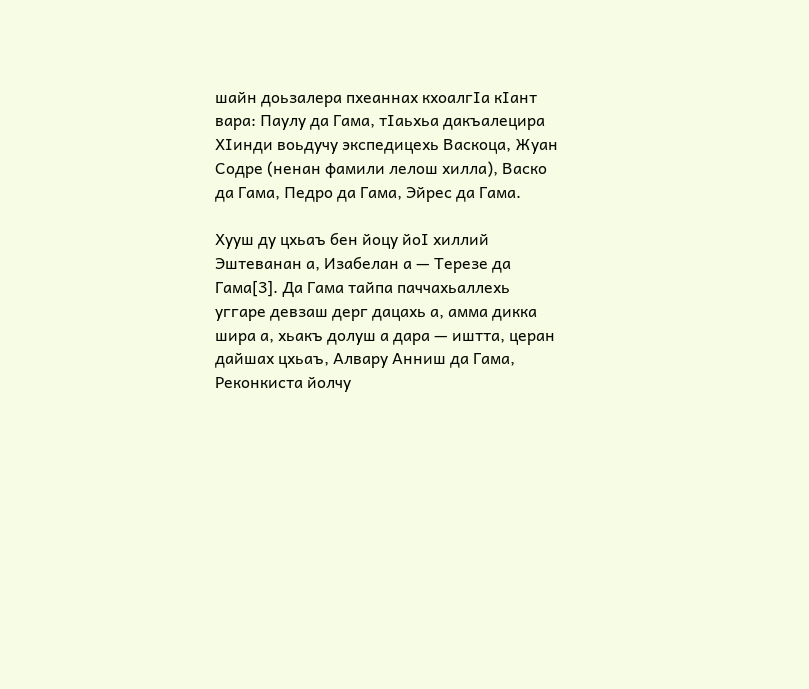шайн доьзалера пхеаннах кхоалгӀа кӀант вара: Паулу да Гама, тӀаьхьа дакъалецира ХӀинди воьдучу экспедицехь Васкоца, Жуан Содре (ненан фамили лелош хилла), Васко да Гама, Педро да Гама, Эйрес да Гама.

Хууш ду цхьаъ бен йоцу йоӀ хиллий Эштеванан а, Изабелан а — Терезе да Гама[3]. Да Гама тайпа паччахьаллехь уггаре девзаш дерг дацахь а, амма дикка шира а, хьакъ долуш а дара — иштта, церан дайшах цхьаъ, Алвару Анниш да Гама, Реконкиста йолчу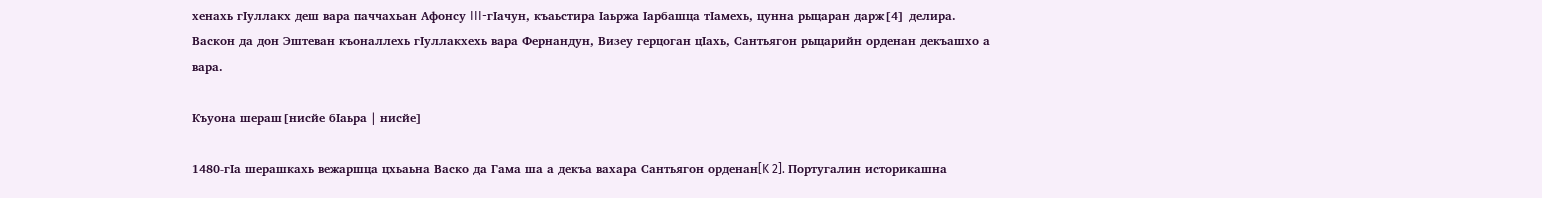хенахь гӀуллакх деш вара паччахьан Афонсу III-гӀачун, къаьстира Ӏаьржа Ӏарбашца тӀамехь, цунна рыцаран дарж[4] делира. Васкон да дон Эштеван къоналлехь гӀуллакхехь вара Фернандун, Визеу герцоган цӀахь, Сантьягон рыцарийн орденан декъашхо а вара.

Къуона шераш[нисйе бӀаьра | нисйе]

1480-гӀа шерашкахь вежаршца цхьаьна Васко да Гама ша а декъа вахара Сантьягон орденан[K 2]. Португалин историкашна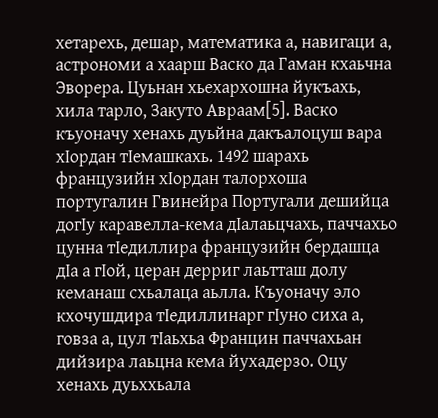хетарехь, дешар, математика а, навигаци а, астрономи а хаарш Васко да Гаман кхаьчна Эворера. Цуьнан хьехархошна йукъахь, хила тарло, Закуто Авраам[5]. Васко къуоначу хенахь дуьйна дакъалоцуш вара хӀордан тӀемашкахь. 1492 шарахь французийн хӀордан талорхоша португалин Гвинейра Португали дешийца догӀу каравелла-кема дӀалаьцчахь, паччахьо цунна тӀедиллира французийн бердашца дӀа а гӀой, церан дерриг лаьтташ долу кеманаш схьалаца аьлла. Къуоначу эло кхочушдира тӀедиллинарг гӀуно сиха а, говза а, цул тӀаьхьа Францин паччахьан дийзира лаьцна кема йухадерзо. Оцу хенахь дуьххьала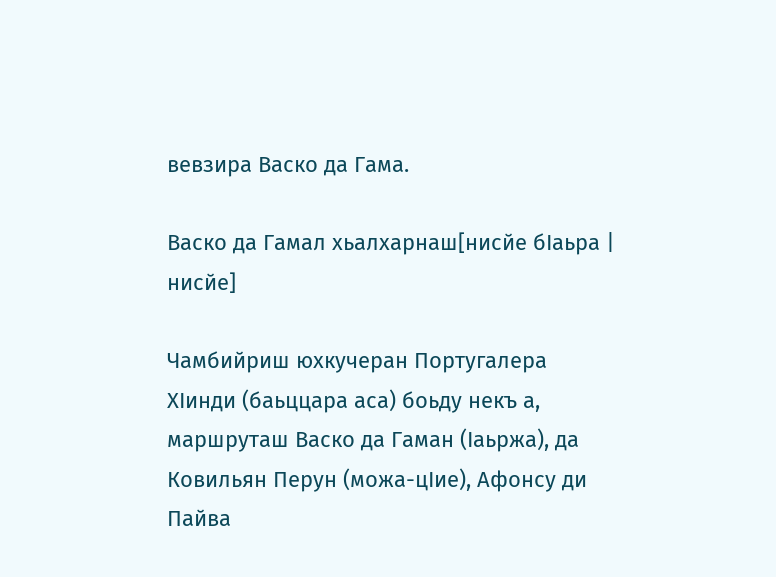вевзира Васко да Гама.

Васко да Гамал хьалхарнаш[нисйе бӀаьра | нисйе]

Чамбийриш юхкучеран Португалера ХӀинди (баьццара аса) боьду некъ а, маршруташ Васко да Гаман (Ӏаьржа), да Ковильян Перун (можа-цӀие), Афонсу ди Пайва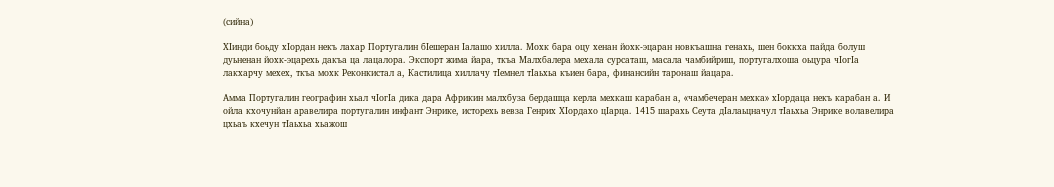(сийна)

ХӀинди боьду хӀордан некъ лахар Португалин бӀешеран Ӏалашо хилла. Мохк бара оцу хенан йохк-эцаран новкъашна генахь, шен боккха пайда болуш дуьненан йохк-эцарехь дакъа ца лацалора. Экспорт жима йара, ткъа Малхбалера мехала сурсаташ, масала чамбийриш, португалхоша оьцура чӀогӀа лакхарчу мехех, ткъа мохк Реконкистал а, Кастилица хиллачу тӀемнел тӀаьхьа къиен бара, финансийн таронаш йацара.

Амма Португалин географин хьал чӀогӀа дика дара Африкин малхбуза бердашца керла мехкаш карабан а, «чамбечеран мехка» хӀордаца некъ карабан а. И ойла кхочунйан аравелира португалин инфант Энрике, исторехь вевза Генрих ХӀордахо цӀарца. 1415 шарахь Сеута дӀалаьцначул тӀаьхьа Энрике волавелира цхьаъ кхечун тӀаьхьа хьажош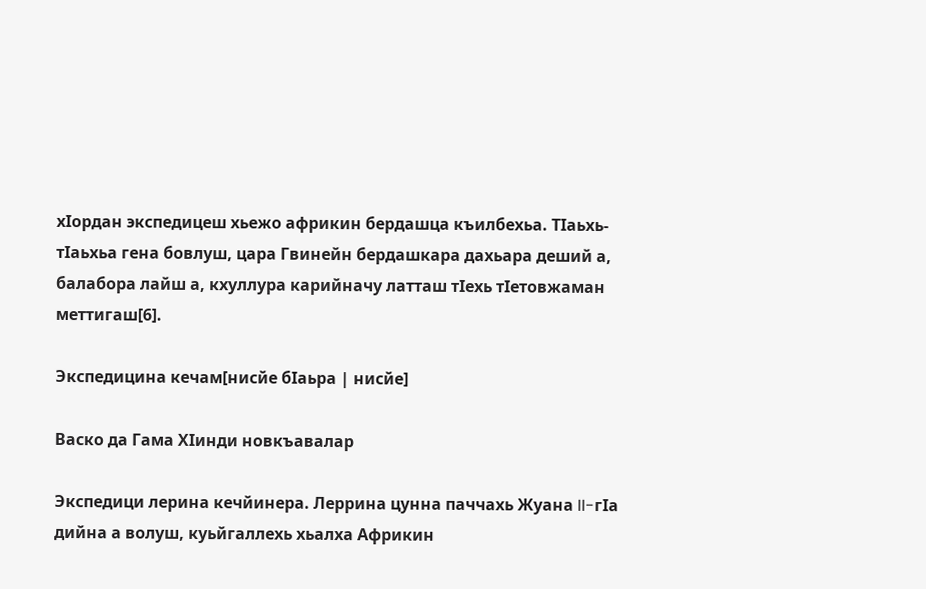хӀордан экспедицеш хьежо африкин бердашца къилбехьа. ТӀаьхь-тӀаьхьа гена бовлуш, цара Гвинейн бердашкара дахьара деший а, балабора лайш а, кхуллура карийначу латташ тӀехь тӀетовжаман меттигаш[6].

Экспедицина кечам[нисйе бӀаьра | нисйе]

Васко да Гама ХӀинди новкъавалар

Экспедици лерина кечйинера. Леррина цунна паччахь Жуана II-гӀа дийна а волуш, куьйгаллехь хьалха Африкин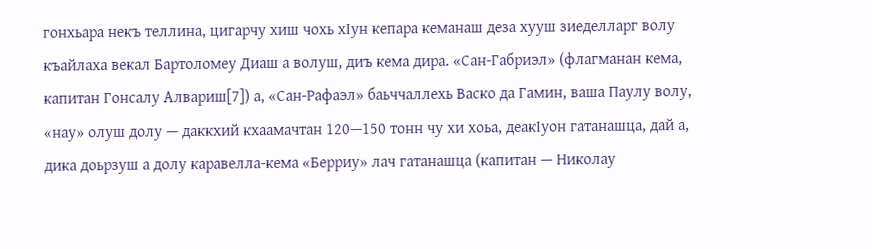гонхьара некъ теллина, цигарчу хиш чохь хӀун кепара кеманаш деза хууш зиеделларг волу къайлаха векал Бартоломеу Диаш а волуш, диъ кема дира. «Сан-Габриэл» (флагманан кема, капитан Гонсалу Алвариш[7]) а, «Сан-Рафаэл» баьччаллехь Васко да Гамин, ваша Паулу волу, «нау» олуш долу — даккхий кхаамачтан 120—150 тонн чу хи хоьа, деакӀуон гатанашца, дай а, дика доьрзуш а долу каравелла-кема «Берриу» лач гатанашца (капитан — Николау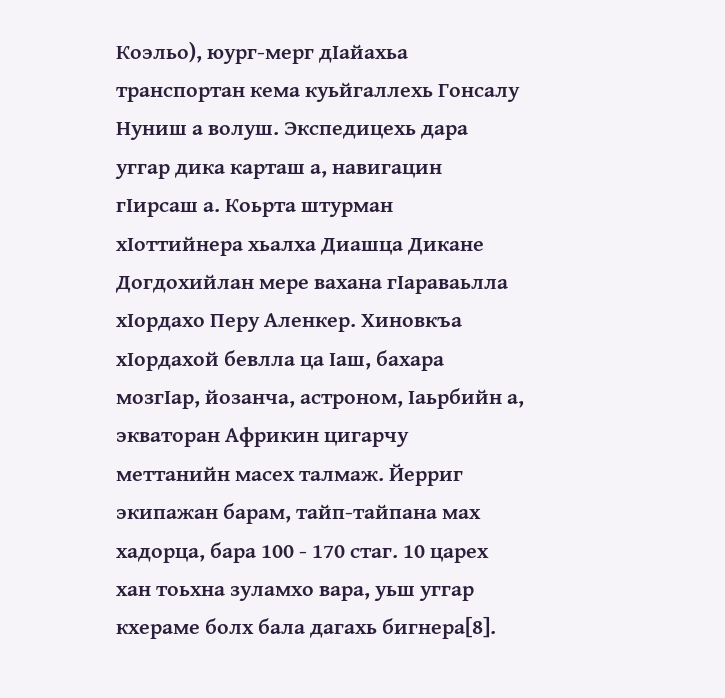Коэльо), юург-мерг дӀайахьа транспортан кема куьйгаллехь Гонсалу Нуниш а волуш. Экспедицехь дара уггар дика карташ а, навигацин гӀирсаш а. Коьрта штурман хӀоттийнера хьалха Диашца Дикане Догдохийлан мере вахана гӀараваьлла хӀордахо Перу Аленкер. Хиновкъа хӀордахой бевлла ца Ӏаш, бахара мозгӀар, йозанча, астроном, Ӏаьрбийн а, экваторан Африкин цигарчу меттанийн масех талмаж. Йерриг экипажан барам, тайп-тайпана мах хадорца, бара 100 - 170 стаг. 10 царех хан тоьхна зуламхо вара, уьш уггар кхераме болх бала дагахь бигнера[8].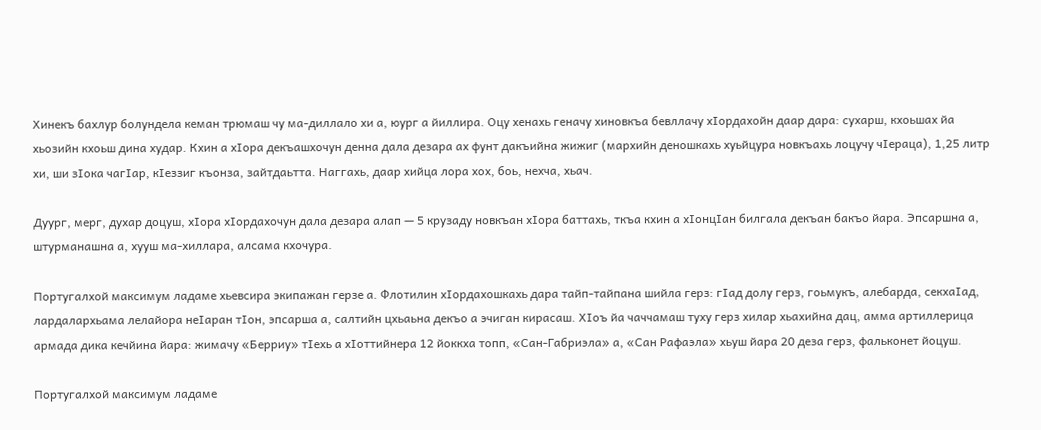Хинекъ бахлур болундела кеман трюмаш чу ма-диллало хи а, юург а йиллира. Оцу хенахь геначу хиновкъа бевллачу хӀордахойн даар дара: сухарш, кхоьшах йа хьозийн кхоьш дина худар. Кхин а хӀора декъашхочун денна дала дезара ах фунт дакъийна жижиг (мархийн деношкахь хуьйцура новкъахь лоцучу чӀераца), 1,25 литр хи, ши зӀока чагӀар, кӀеззиг къонза, зайтдаьтта. Наггахь, даар хийца лора хох, боь, нехча, хьач.

Дуург, мерг, духар доцуш, хӀора хӀордахочун дала дезара алап — 5 крузаду новкъан хӀора баттахь, ткъа кхин а хӀонцӀан билгала декъан бакъо йара. Эпсаршна а, штурманашна а, хууш ма-хиллара, алсама кхочура.

Португалхой максимум ладаме хьевсира экипажан герзе а. Флотилин хӀордахошкахь дара тайп-тайпана шийла герз: гӀад долу герз, гоьмукъ, алебарда, секхаӀад, лардалархьама лелайора неӀаран тӀон, эпсарша а, салтийн цхьаьна декъо а эчиган кирасаш. ХӀоъ йа чаччамаш туху герз хилар хьахийна дац, амма артиллерица армада дика кечйина йара: жимачу «Берриу» тӀехь а хӀоттийнера 12 йоккха топп, «Сан-Габриэла» а, «Сан Рафаэла» хьуш йара 20 деза герз, фальконет йоцуш.

Португалхой максимум ладаме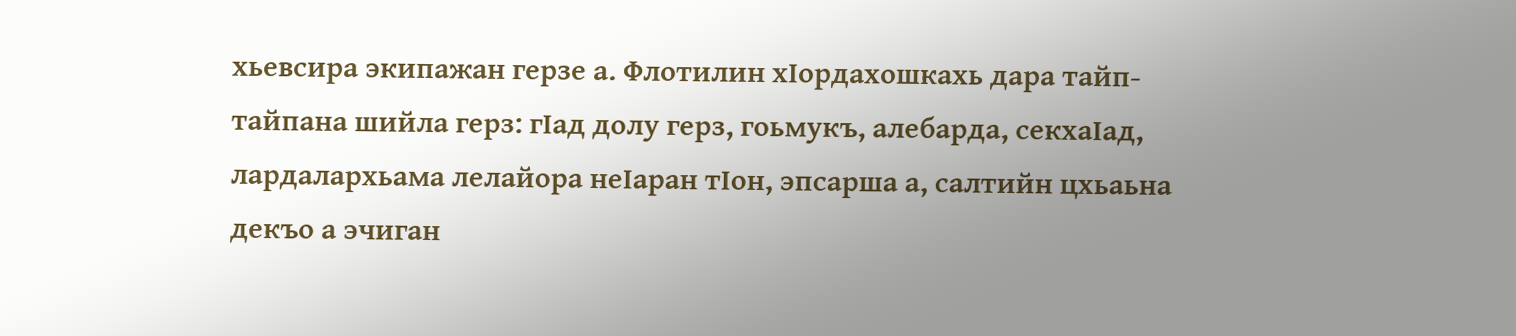хьевсира экипажан герзе а. Флотилин хӀордахошкахь дара тайп-тайпана шийла герз: гӀад долу герз, гоьмукъ, алебарда, секхаӀад, лардалархьама лелайора неӀаран тӀон, эпсарша а, салтийн цхьаьна декъо а эчиган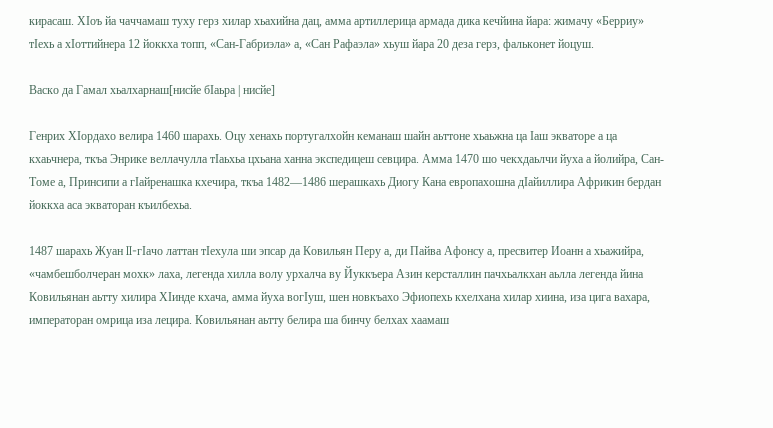кирасаш. ХӀоъ йа чаччамаш туху герз хилар хьахийна дац, амма артиллерица армада дика кечйина йара: жимачу «Берриу» тӀехь а хӀоттийнера 12 йоккха топп, «Сан-Габриэла» а, «Сан Рафаэла» хьуш йара 20 деза герз, фальконет йоцуш.

Васко да Гамал хьалхарнаш[нисйе бӀаьра | нисйе]

Генрих ХӀордахо велира 1460 шарахь. Оцу хенахь португалхойн кеманаш шайн аьттоне хьаьжна ца Ӏаш экваторе а ца кхаьчнера, ткъа Энрике веллачулла тӀаьхьа цхьана ханна экспедицеш севцира. Амма 1470 шо чекхдаьлчи йуха а йолийра, Сан-Томе а, Принсипи а гӀайренашка кхечира, ткъа 1482—1486 шерашкахь Диогу Кана европахошна дӀайиллира Африкин бердан йоккха аса экваторан къилбехьа.

1487 шарахь Жуан II-гӀачо латтан тӀехула ши эпсар да Ковильян Перу а, ди Пайва Афонсу а, пресвитер Иоанн а хьажийра, «чамбешболчеран мохк» лаха, легенда хилла волу урхалча ву Йуккъера Азин керсталлин пачхьалкхан аьлла легенда йина Ковильянан аьтту хилира ХӀинде кхача, амма йуха вогӀуш, шен новкъахо Эфиопехь кхелхана хилар хиина, иза цига вахара, императоран омрица иза лецира. Ковильянан аьтту белира ша бинчу белхах хаамаш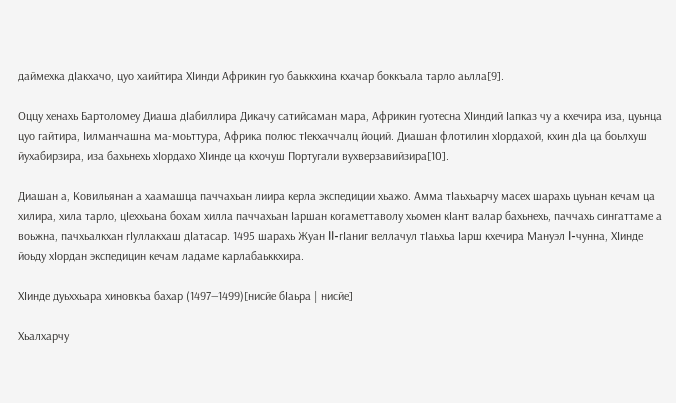даймехка дӀакхачо, цуо хаийтира ХӀинди Африкин гуо баьккхина кхачар боккъала тарло аьлла[9].

Оццу хенахь Бартоломеу Диаша дӀабиллира Дикачу сатийсаман мара, Африкин гуотесна ХӀиндий Ӏапказ чу а кхечира иза, цуьнца цуо гайтира, Ӏилманчашна ма-моьттура, Африка полюс тӀекхаччалц йоций. Диашан флотилин хӀордахой, кхин дӀа ца боьлхуш йухабирзира, иза бахьнехь хӀордахо ХӀинде ца кхочуш Португали вухверзавийзира[10].

Диашан а, Ковильянан а хаамашца паччахьан лиира керла экспедиции хьажо. Амма тӀаьхьарчу масех шарахь цуьнан кечам ца хилира, хила тарло, цӀеххьана бохам хилла паччахьан Ӏаршан когаметтаволу хьомен кӀант валар бахьнехь, паччахь сингаттаме а воьжна, пачхьалкхан гӀуллакхаш дӀатасар. 1495 шарахь Жуан II-гӀаниг веллачул тӀаьхьа Ӏарш кхечира Мануэл I-чунна, ХӀинде йоьду хӀордан экспедицин кечам ладаме карлабаьккхира.

ХӀинде дуьххьара хиновкъа бахар (1497—1499)[нисйе бӀаьра | нисйе]

Хьалхарчу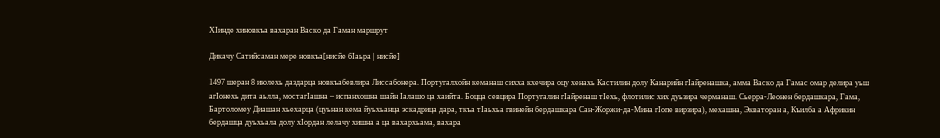ХӀинде хиновкъа вахаран Васко да Гаман маршрут

Дикачу Сатийсаман мере новкъа[нисйе бӀаьра | нисйе]

1497 шеран 8 июлехь даздарца новкъабевлира Лиссабонера. Португалхойн кеманаш сихха кхечира оцу хенахь Кастилин долу Канарийн гӀайренашка, амма Васко да Гамас омар делира уьш агӀонехь дита аьлла, мостагӀашна – испанхошна шайн Ӏалашо ца хаийта. Боцца севцира Португалин гӀайренаш тӀехь, флотилис хих дуьзира черманаш. Сьерра-Леонен бердашкара, Гама, Бартоломеу Диашан хьехарца (цуьнан кема йуьхьанца эскадрица дара, ткъа тӀаьхьа гвинейн бердашкара Сан-Жоржи-да-Мина гӀопе вирзира), мехашна, Экваторан а, Къилба а Африкин бердашца дуьхьала долу хӀордан лелачу хишна а ца вахархьама, вахара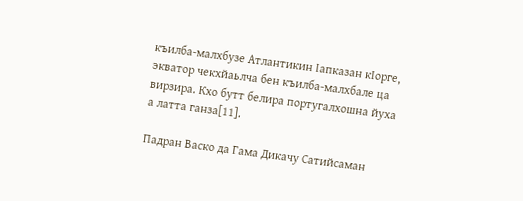къилба-малхбузе Атлантикин Ӏапказан кӀорге, экватор чекхйаьлча бен къилба-малхбале ца вирзира. Кхо бутт белира португалхошна йуха а латта ганза[11].

Падран Васко да Гама Дикачу Сатийсаман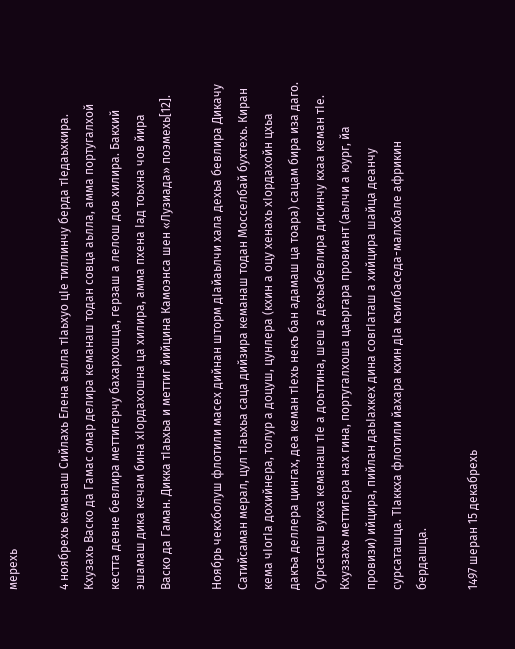мерехь

4 ноябрехь кеманаш Сийлахь Елена аьлла тӀаьхуо цӀе тиллинчу берда тӀедаьхкира. Кхузахь Васко да Гамас омар делира кеманаш тодан совца аьлла, амма португалхой кестта девне бевлира меттигерчу бахархошца, герзаш а лелош дов хилира. Бакхий эшамаш дика кечам бина хӀордахошна ца хилира, амма пхена Ӏад тоьхна чов йира Васко да Гаман. Дикка тӀаьхьа и меттиг йийцина Камоэнса шен «Лузиада» поэмехь[12].

Ноябрь чекхболуш флотили масех дийнан шторм дӀайаьлчи хала дехьа бевлира Дикачу Сатийсаман мерал, цул тӀаьхьа саца дийзира кеманаш тодан Мосселбай бухтехь. Киран кема чӀогӀа дохийнера, толур а доцуш, цунлера (кхин а оцу хенахь хӀордахойн цхьа дакъа деллера цингах, деа кеман тӀехь некъ бан адамаш ца тоара) сацам бира иза даго. Сурсаташ вукха кеманаш тӀе а доьттина, шеш а дехьабевлира дисинчу кхаа кеман тӀе. Кхуззахь меттигера нах гина, португалхоша цаьргара провиант (аьлчи а юург, йа провизи) ийцира, пийлан даьӀахкех дина совгӀаташ а хийцира шайца деанчу сурсаташца. ТӀаккха флотили йахара кхин дӀа къилбаседа-малхбале африкин бердашца.

1497 шеран 15 декабрехь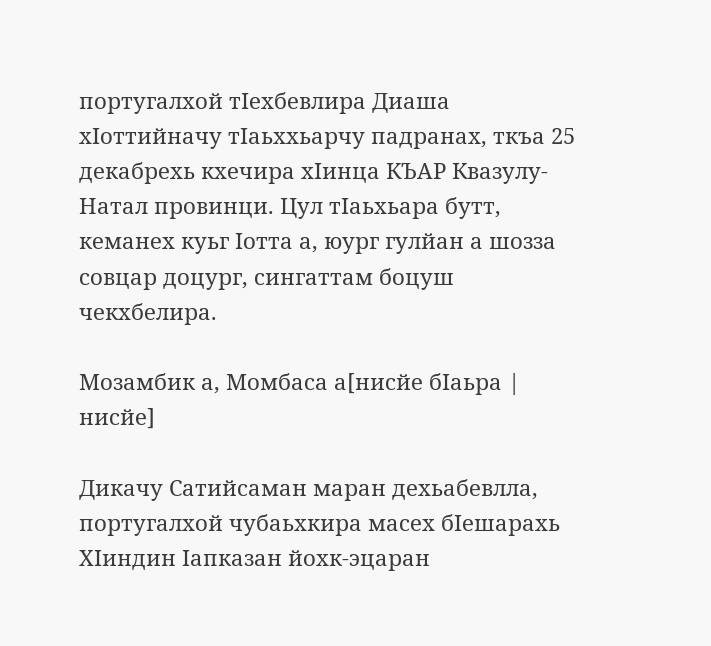португалхой тӀехбевлира Диаша хӀоттийначу тӀаьххьарчу падранах, ткъа 25 декабрехь кхечира хӀинца КЪАР Квазулу-Натал провинци. Цул тӀаьхьара бутт, кеманех куьг Ӏотта а, юург гулйан а шозза совцар доцург, сингаттам боцуш чекхбелира.

Мозамбик а, Момбаса а[нисйе бӀаьра | нисйе]

Дикачу Сатийсаман маран дехьабевлла, португалхой чубаьхкира масех бӀешарахь ХӀиндин Ӏапказан йохк-эцаран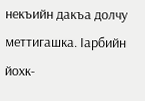некъийн дакъа долчу меттигашка. Ӏарбийн йохк-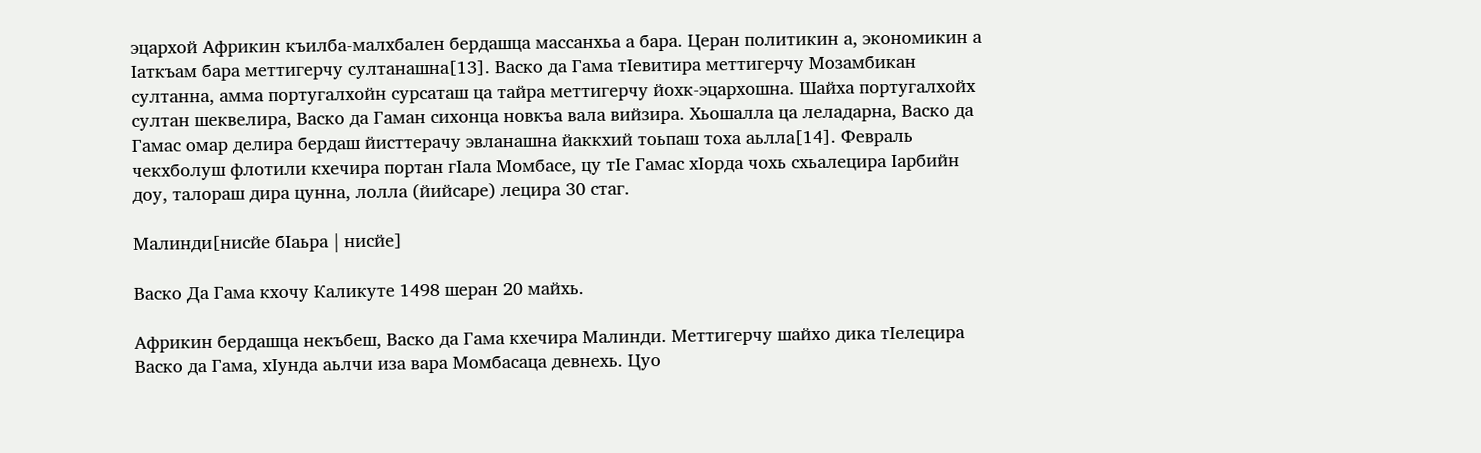эцархой Африкин къилба-малхбален бердашца массанхьа а бара. Церан политикин а, экономикин а Ӏаткъам бара меттигерчу султанашна[13]. Васко да Гама тӀевитира меттигерчу Мозамбикан султанна, амма португалхойн сурсаташ ца тайра меттигерчу йохк-эцархошна. Шайха португалхойх султан шеквелира, Васко да Гаман сихонца новкъа вала вийзира. Хьошалла ца леладарна, Васко да Гамас омар делира бердаш йисттерачу эвланашна йаккхий тоьпаш тоха аьлла[14]. Февраль чекхболуш флотили кхечира портан гӀала Момбасе, цу тӀе Гамас хӀорда чохь схьалецира Ӏарбийн доу, талораш дира цунна, лолла (йийсаре) лецира 30 стаг.

Малинди[нисйе бӀаьра | нисйе]

Васко Да Гама кхочу Каликуте 1498 шеран 20 майхь.

Африкин бердашца некъбеш, Васко да Гама кхечира Малинди. Меттигерчу шайхо дика тӀелецира Васко да Гама, хӀунда аьлчи иза вара Момбасаца девнехь. Цуо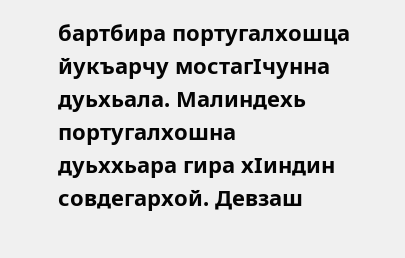бартбира португалхошца йукъарчу мостагӀчунна дуьхьала. Малиндехь португалхошна дуьххьара гира хӀиндин совдегархой. Девзаш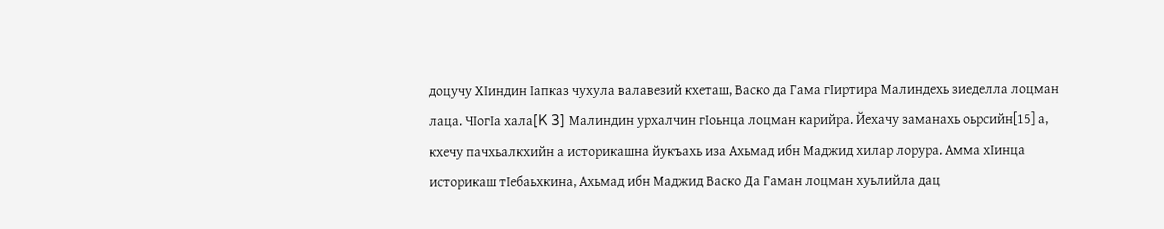доцучу ХӀиндин Ӏапказ чухула валавезий кхеташ, Васко да Гама гӀиртира Малиндехь зиеделла лоцман лаца. ЧӀогӀа хала[K 3] Малиндин урхалчин гӀоьнца лоцман карийра. Йехачу заманахь оьрсийн[15] а, кхечу пачхьалкхийн а историкашна йукъахь иза Ахьмад ибн Маджид хилар лорура. Амма хӀинца историкаш тӀебаьхкина, Ахьмад ибн Маджид Васко Да Гаман лоцман хуьлийла дац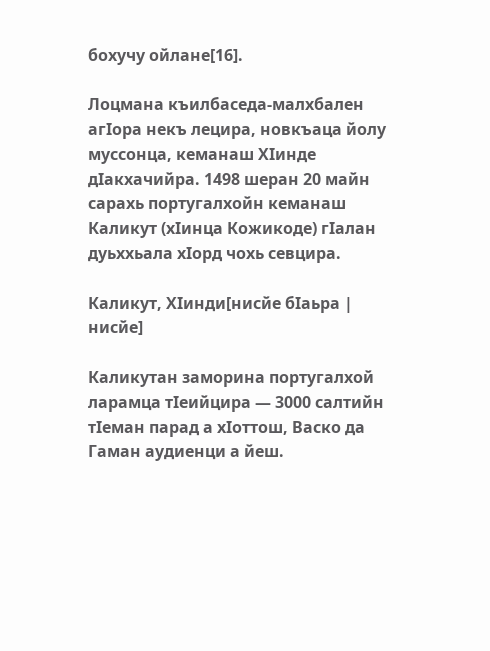бохучу ойлане[16].

Лоцмана къилбаседа-малхбален агӀора некъ лецира, новкъаца йолу муссонца, кеманаш ХӀинде дӀакхачийра. 1498 шеран 20 майн сарахь португалхойн кеманаш Каликут (хӀинца Кожикоде) гӀалан дуьххьала хӀорд чохь севцира.

Каликут, ХӀинди[нисйе бӀаьра | нисйе]

Каликутан заморина португалхой ларамца тӀеийцира — 3000 салтийн тӀеман парад а хӀоттош, Васко да Гаман аудиенци а йеш.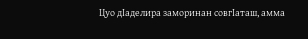Цуо дӀаделира заморинан совгӀаташ, амма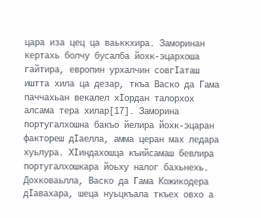цара иза цец ца ваьккхира. Заморинан кертахь болчу бусалба йохк-эцархоша гайтира, европин урхалчин совгӀаташ иштта хила ца дезар, ткъа Васко да Гама паччахьан векалел хӀордан талорхох алсама тера хилар[17]. Заморина португалхошна бакъо йелира йохк-эцаран фактореш дӀаелла, амма церан мах ледара хуьлура. ХӀиндахошца къийсамаш бевлира португалхошкара йоьху налог бахьнехь. Дохковаьлла, Васко да Гама Кожикодера дӀавахара, шеца нуьцкъала ткъех овхо а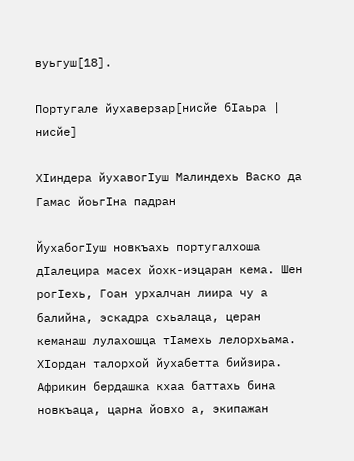вуьгуш[18].

Португале йухаверзар[нисйе бӀаьра | нисйе]

ХӀиндера йухавогӀуш Малиндехь Васко да Гамас йоьгӀна падран

ЙухабогӀуш новкъахь португалхоша дӀалецира масех йохк-иэцаран кема. Шен рогӀехь, Гоан урхалчан лиира чу а балийна, эскадра схьалаца, церан кеманаш лулахошца тӀамехь лелорхьама. ХӀордан талорхой йухабетта бийзира. Африкин бердашка кхаа баттахь бина новкъаца, царна йовхо а, экипажан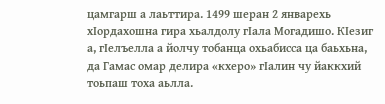цамгарш а лаьттира. 1499 шеран 2 январехь хӀордахошна гира хьалдолу гӀала Могадишо. КӀезиг а, гӀелъелла а йолчу тобанца охьабисса ца баьхьна, да Гамас омар делира «кхеро» гӀалин чу йаккхий тоьпаш тоха аьлла.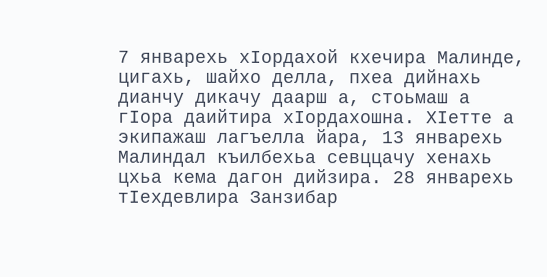7 январехь хӀордахой кхечира Малинде, цигахь, шайхо делла, пхеа дийнахь дианчу дикачу даарш а, стоьмаш а гӀора даийтира хӀордахошна. ХӀетте а экипажаш лагъелла йара, 13 январехь Малиндал къилбехьа севццачу хенахь цхьа кема дагон дийзира. 28 январехь тӀехдевлира Занзибар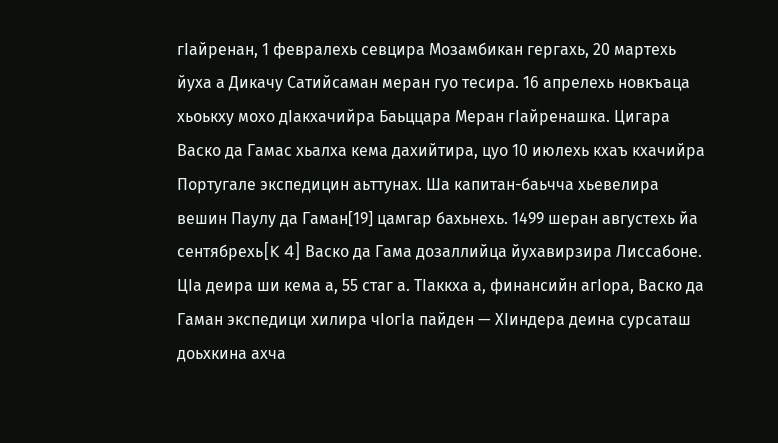гӀайренан, 1 февралехь севцира Мозамбикан гергахь, 20 мартехь йуха а Дикачу Сатийсаман меран гуо тесира. 16 апрелехь новкъаца хьоькху мохо дӀакхачийра Баьццара Меран гӀайренашка. Цигара Васко да Гамас хьалха кема дахийтира, цуо 10 июлехь кхаъ кхачийра Португале экспедицин аьттунах. Ша капитан-баьчча хьевелира вешин Паулу да Гаман[19] цамгар бахьнехь. 1499 шеран августехь йа сентябрехь[K 4] Васко да Гама дозаллийца йухавирзира Лиссабоне. ЦӀа деира ши кема а, 55 стаг а. ТӀаккха а, финансийн агӀора, Васко да Гаман экспедици хилира чӀогӀа пайден — ХӀиндера деина сурсаташ доьхкина ахча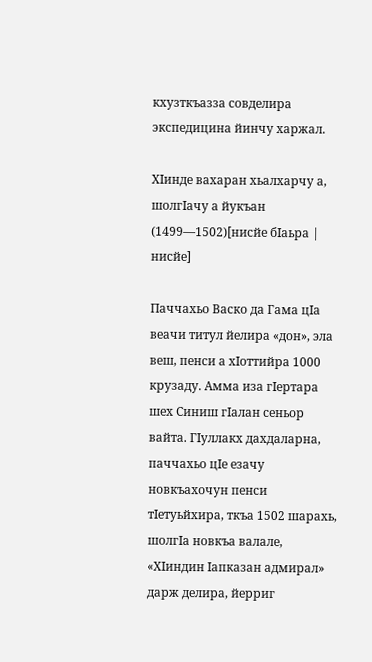кхузткъазза совделира экспедицина йинчу харжал.

ХӀинде вахаран хьалхарчу а, шолгӀачу а йукъан (1499—1502)[нисйе бӀаьра | нисйе]

Паччахьо Васко да Гама цӀа веачи титул йелира «дон», эла веш, пенси а хӀоттийра 1000 крузаду. Амма иза гӀертара шех Синиш гӀалан сеньор вайта. ГӀуллакх дахдаларна, паччахьо цӀе езачу новкъахочун пенси тӀетуьйхира, ткъа 1502 шарахь, шолгӀа новкъа валале, «ХӀиндин Ӏапказан адмирал» дарж делира, йерриг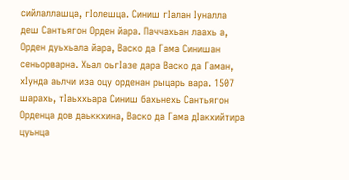сийлаллашца, гӀолешца. Синиш гӀалан Ӏуналла деш Сантьягон Орден йара. Паччахьан лаахь а, Орден дуьхьала йара, Васко да Гама Синишан сеньорварна. Хьал оьгӀазе дара Васко да Гаман, хӀунда аьлчи иза оцу орденан рыцарь вара. 1507 шарахь, тӀаьххьара Синиш бахьнехь Сантьягон Орденца дов даьккхина, Васко да Гама дӀакхийтира цуьнца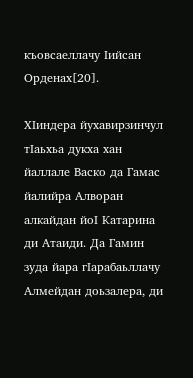къовсаеллачу Ӏийсан Орденах[20].

ХӀиндера йухавирзинчул тӀаьхьа дукха хан йаллале Васко да Гамас йалийра Алворан алкайдан йоӀ Катарина ди Атаиди. Да Гамин зуда йара гӀарабаьллачу Алмейдан доьзалера, ди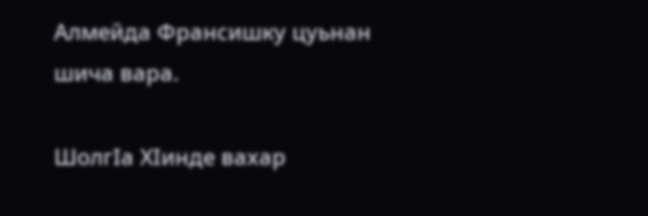Алмейда Франсишку цуьнан шича вара.

ШолгӀа ХӀинде вахар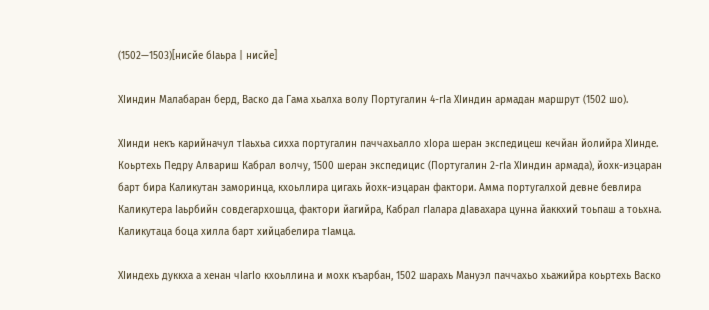(1502—1503)[нисйе бӀаьра | нисйе]

ХӀиндин Малабаран берд, Васко да Гама хьалха волу Португалин 4-гӀа ХӀиндин армадан маршрут (1502 шо).

ХӀинди некъ карийначул тӀаьхьа сихха португалин паччахьалло хӀора шеран экспедицеш кечйан йолийра ХӀинде. Коьртехь Педру Алвариш Кабрал волчу, 1500 шеран экспедицис (Португалин 2-гӀа ХӀиндин армада), йохк-иэцаран барт бира Каликутан заморинца, кхоьллира цигахь йохк-иэцаран фактори. Амма португалхой девне бевлира Каликутера Ӏаьрбийн совдегархошца, фактори йагийра, Кабрал гӀалара дӀавахара цунна йаккхий тоьпаш а тоьхна. Каликутаца боца хилла барт хийцабелира тӀамца.

ХӀиндехь дуккха а хенан чӀагӀо кхоьллина и мохк къарбан, 1502 шарахь Мануэл паччахьо хьажийра коьртехь Васко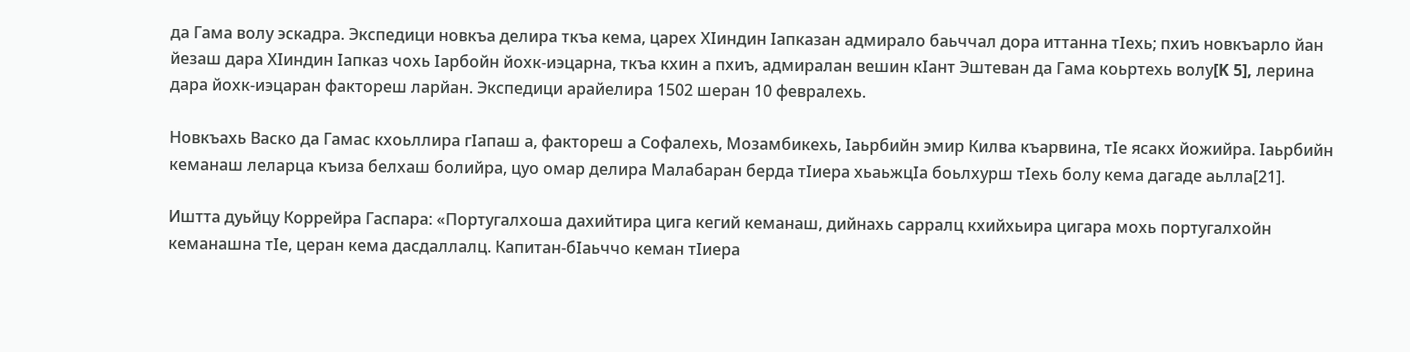да Гама волу эскадра. Экспедици новкъа делира ткъа кема, царех ХӀиндин Ӏапказан адмирало баьччал дора иттанна тӀехь; пхиъ новкъарло йан йезаш дара ХӀиндин Ӏапказ чохь Ӏарбойн йохк-иэцарна, ткъа кхин а пхиъ, адмиралан вешин кӀант Эштеван да Гама коьртехь волу[K 5], лерина дара йохк-иэцаран фактореш ларйан. Экспедици арайелира 1502 шеран 10 февралехь.

Новкъахь Васко да Гамас кхоьллира гӀапаш а, фактореш а Софалехь, Мозамбикехь, Ӏаьрбийн эмир Килва къарвина, тӀе ясакх йожийра. Ӏаьрбийн кеманаш леларца къиза белхаш болийра, цуо омар делира Малабаран берда тӀиера хьаьжцӀа боьлхурш тӀехь болу кема дагаде аьлла[21].

Иштта дуьйцу Коррейра Гаспара: «Португалхоша дахийтира цига кегий кеманаш, дийнахь сарралц кхийхьира цигара мохь португалхойн кеманашна тӀе, церан кема дасдаллалц. Капитан-бӀаьччо кеман тӀиера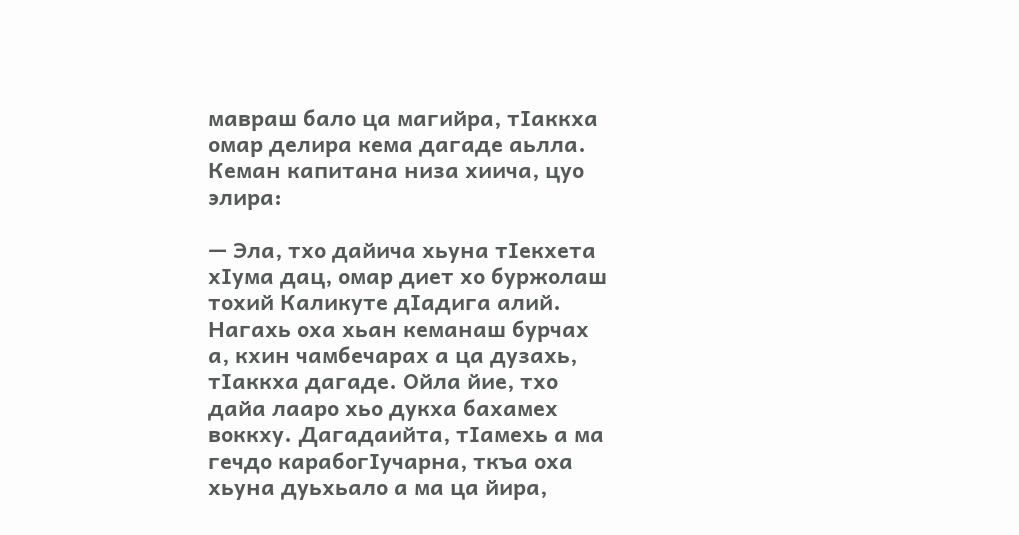мавраш бало ца магийра, тӀаккха омар делира кема дагаде аьлла. Кеман капитана низа хиича, цуо элира:

— Эла, тхо дайича хьуна тӀекхета хӀума дац, омар диет хо буржолаш тохий Каликуте дӀадига алий. Нагахь оха хьан кеманаш бурчах а, кхин чамбечарах а ца дузахь, тӀаккха дагаде. Ойла йие, тхо дайа лааро хьо дукха бахамех воккху. Дагадаийта, тӀамехь а ма гечдо карабогӀучарна, ткъа оха хьуна дуьхьало а ма ца йира,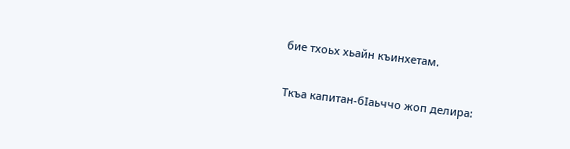бие тхоьх хьайн къинхетам.

Ткъа капитан-бӀаьччо жоп делира: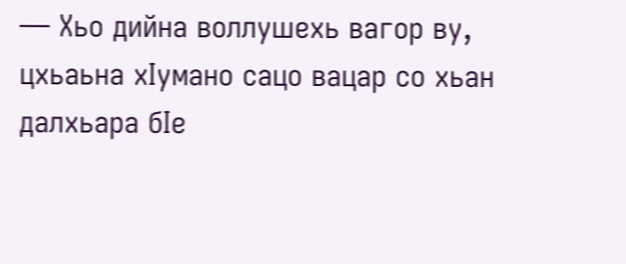— Хьо дийна воллушехь вагор ву, цхьаьна хӀумано сацо вацар со хьан далхьара бӀе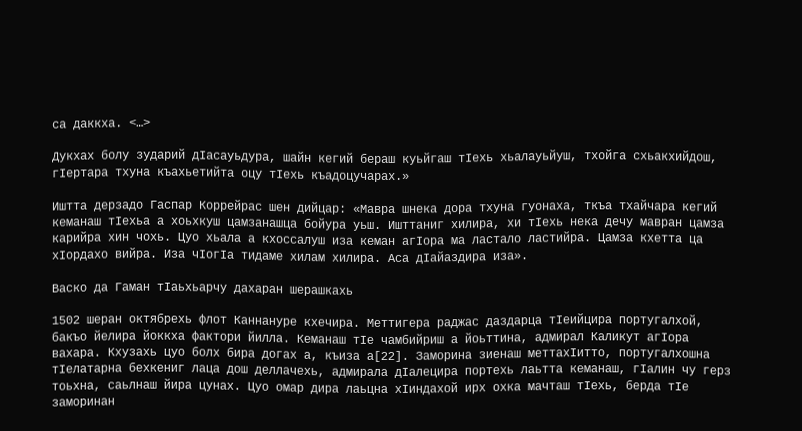са даккха. <…>

Дукхах болу зударий дӀасауьдура, шайн кегий бераш куьйгаш тӀехь хьалауьйуш, тхойга схьакхийдош, гӀертара тхуна къахьетийта оцу тӀехь къадоцучарах.»

Иштта дерзадо Гаспар Коррейрас шен дийцар: «Мавра шнека дора тхуна гуонаха, ткъа тхайчара кегий кеманаш тӀехьа а хоьхкуш цамзанашца бойура уьш. Ишттаниг хилира, хи тӀехь нека дечу мавран цамза карийра хин чохь. Цуо хьала а кхоссалуш иза кеман агӀора ма ластало ластийра. Цамза кхетта ца хӀордахо вийра. Иза чӀогӀа тидаме хилам хилира. Аса дӀайаздира иза».

Васко да Гаман тӀаьхьарчу дахаран шерашкахь

1502 шеран октябрехь флот Каннануре кхечира. Меттигера раджас даздарца тӀеийцира португалхой, бакъо йелира йоккха фактори йилла. Кеманаш тӀе чамбийриш а йоьттина, адмирал Каликут агӀора вахара. Кхузахь цуо болх бира догах а, къиза а[22]. Заморина зиенаш меттахӀитто, португалхошна тӀелатарна бехкениг лаца дош деллачехь, адмирала дӀалецира портехь лаьтта кеманаш, гӀалин чу герз тоьхна, саьлнаш йира цунах. Цуо омар дира лаьцна хӀиндахой ирх охка мачташ тӀехь, берда тӀе заморинан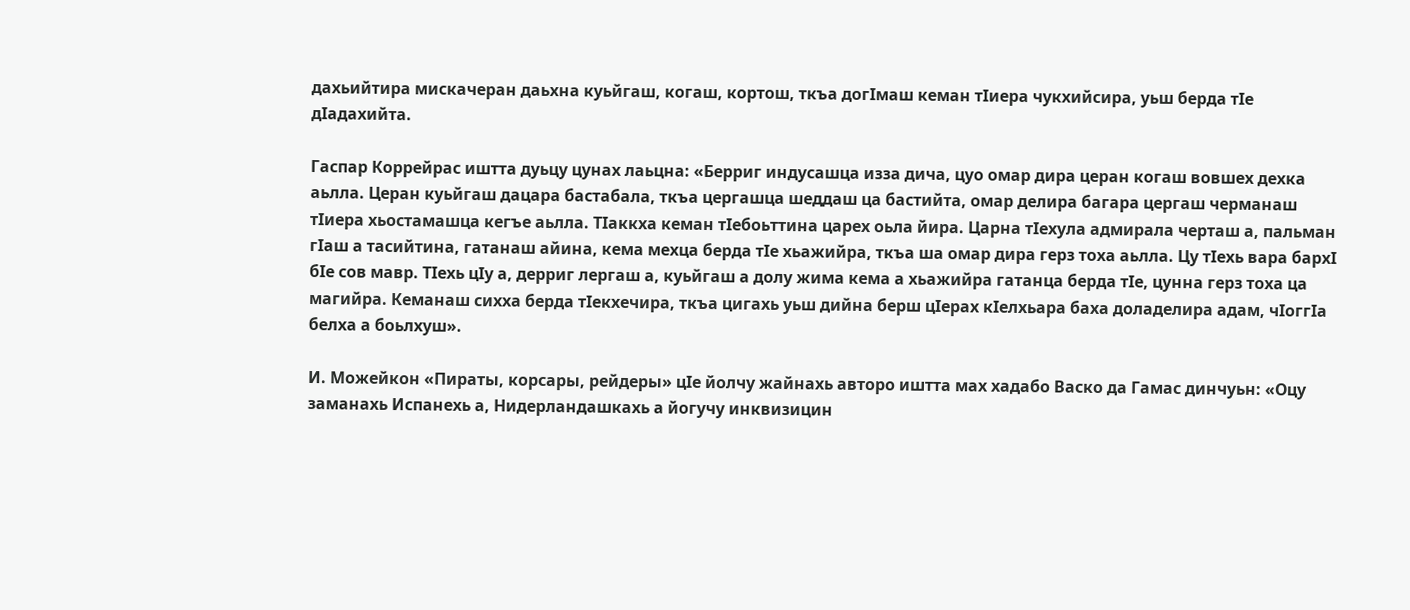дахьийтира мискачеран даьхна куьйгаш, когаш, кортош, ткъа догӀмаш кеман тӀиера чукхийсира, уьш берда тӀе дӀадахийта.

Гаспар Коррейрас иштта дуьцу цунах лаьцна: «Берриг индусашца изза дича, цуо омар дира церан когаш вовшех дехка аьлла. Церан куьйгаш дацара бастабала, ткъа цергашца шеддаш ца бастийта, омар делира багара цергаш черманаш тӀиера хьостамашца кегъе аьлла. ТӀаккха кеман тӀебоьттина царех оьла йира. Царна тӀехула адмирала черташ а, пальман гӀаш а тасийтина, гатанаш айина, кема мехца берда тӀе хьажийра, ткъа ша омар дира герз тоха аьлла. Цу тӀехь вара бархӀ бӀе сов мавр. ТӀехь цӀу а, дерриг лергаш а, куьйгаш а долу жима кема а хьажийра гатанца берда тӀе, цунна герз тоха ца магийра. Кеманаш сихха берда тӀекхечира, ткъа цигахь уьш дийна берш цӀерах кӀелхьара баха доладелира адам, чӀоггӀа белха а боьлхуш».

И. Можейкон «Пираты, корсары, рейдеры» цӀе йолчу жайнахь авторо иштта мах хадабо Васко да Гамас динчуьн: «Оцу заманахь Испанехь а, Нидерландашкахь а йогучу инквизицин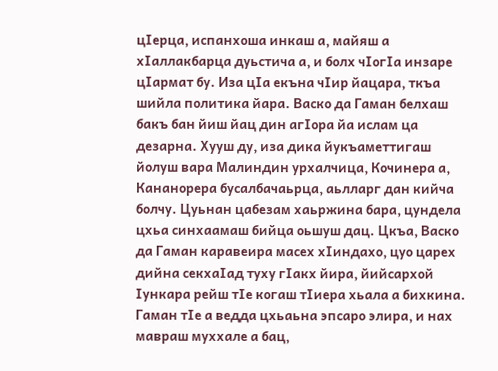цӀерца, испанхоша инкаш а, майяш а хӀаллакбарца дуьстича а, и болх чӀогӀа инзаре цӀармат бу. Иза цӀа екъна чӀир йацара, ткъа шийла политика йара. Васко да Гаман белхаш бакъ бан йиш йац дин агӀора йа ислам ца дезарна. Хууш ду, иза дика йукъаметтигаш йолуш вара Малиндин урхалчица, Кочинера а, Кананорера бусалбачаьрца, аьлларг дан кийча болчу. Цуьнан цабезам хаьржина бара, цундела цхьа синхаамаш бийца оьшуш дац. Цкъа, Васко да Гаман каравеира масех хӀиндахо, цуо царех дийна секхаӀад туху гӀакх йира, йийсархой Ӏункара рейш тӀе когаш тӀиера хьала а бихкина. Гаман тӀе а ведда цхьаьна эпсаро элира, и нах мавраш муххале а бац,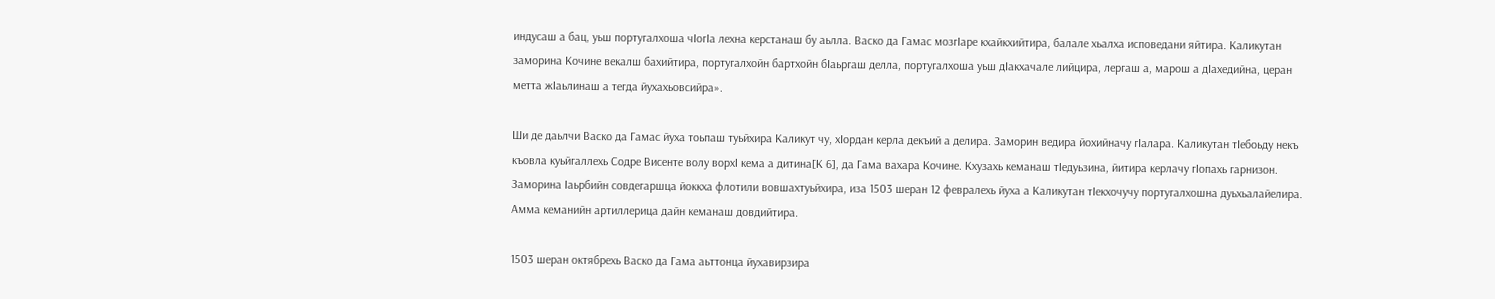индусаш а бац, уьш португалхоша чӀогӀа лехна керстанаш бу аьлла. Васко да Гамас мозгӀаре кхайкхийтира, балале хьалха исповедани яйтира. Каликутан заморина Кочине векалш бахийтира, португалхойн бартхойн бӀаьргаш делла, португалхоша уьш дӀакхачале лийцира, лергаш а, марош а дӀахедийна, церан метта жӀаьлинаш а тегда йухахьовсийра».

Ши де даьлчи Васко да Гамас йуха тоьпаш туьйхира Каликут чу, хӀордан керла декъий а делира. Заморин ведира йохийначу гӀалара. Каликутан тӀебоьду некъ къовла куьйгаллехь Содре Висенте волу ворхӀ кема а дитина[K 6], да Гама вахара Кочине. Кхузахь кеманаш тӀедуьзина, йитира керлачу гӀопахь гарнизон. Заморина Ӏаьрбийн совдегаршца йоккха флотили вовшахтуьйхира, иза 1503 шеран 12 февралехь йуха а Каликутан тӀекхочучу португалхошна дуьхьалайелира. Амма кеманийн артиллерица дайн кеманаш довдийтира.

1503 шеран октябрехь Васко да Гама аьттонца йухавирзира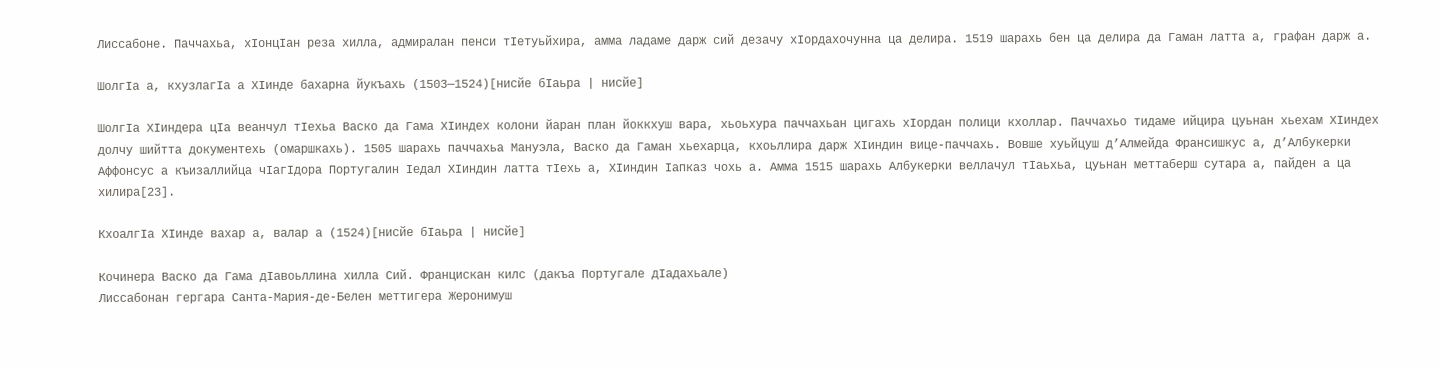Лиссабоне. Паччахьа, хӀонцӀан реза хилла, адмиралан пенси тӀетуьйхира, амма ладаме дарж сий дезачу хӀордахочунна ца делира. 1519 шарахь бен ца делира да Гаман латта а, графан дарж а.

ШолгӀа а, кхузлагӀа а ХӀинде бахарна йукъахь (1503—1524)[нисйе бӀаьра | нисйе]

ШолгӀа ХӀиндера цӀа веанчул тӀехьа Васко да Гама ХӀиндех колони йаран план йоккхуш вара, хьоьхура паччахьан цигахь хӀордан полици кхоллар. Паччахьо тидаме ийцира цуьнан хьехам ХӀиндех долчу шийтта документехь (омаршкахь). 1505 шарахь паччахьа Мануэла, Васко да Гаман хьехарца, кхоьллира дарж ХӀиндин вице-паччахь. Вовше хуьйцуш д’Алмейда Франсишкус а, д’Албукерки Аффонсус а къизаллийца чӀагӀдора Португалин Ӏедал ХӀиндин латта тӀехь а, ХӀиндин Ӏапказ чохь а. Амма 1515 шарахь Албукерки веллачул тӀаьхьа, цуьнан меттаберш сутара а, пайден а ца хилира[23].

КхоалгӀа ХӀинде вахар а, валар а (1524)[нисйе бӀаьра | нисйе]

Кочинера Васко да Гама дӀавоьллина хилла Сий. Францискан килс (дакъа Португале дӀадахьале)
Лиссабонан гергара Санта-Мария-де-Белен меттигера Жеронимуш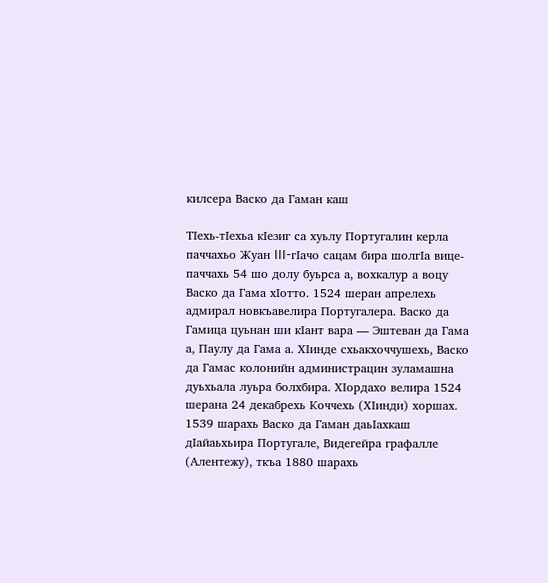килсера Васко да Гаман каш

ТӀехь-тӀехьа кӀезиг са хуьлу Португалин керла паччахьо Жуан III-гӀачо сацам бира шолгӀа вице-паччахь 54 шо долу буьрса а, вохкалур а воцу Васко да Гама хӀотто. 1524 шеран апрелехь адмирал новкъавелира Португалера. Васко да Гамица цуьнан ши кӀант вара — Эштеван да Гама а, Паулу да Гама а. ХӀинде схьакхоччушехь, Васко да Гамас колонийн администрацин зуламашна дуьхьала луьра болхбира. ХӀордахо велира 1524 шерана 24 декабрехь Коччехь (ХӀинди) хоршах. 1539 шарахь Васко да Гаман даьӀахкаш дӀайаьхьира Португале, Видегейра графалле (Алентежу), ткъа 1880 шарахь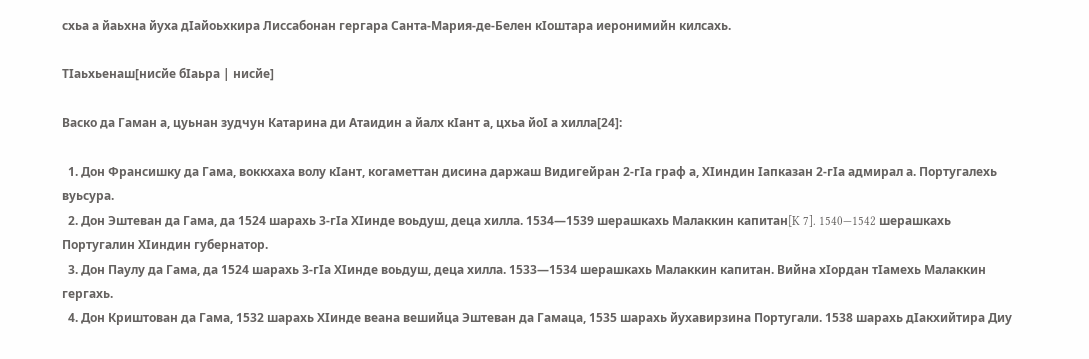схьа а йаьхна йуха дӀайоьхкира Лиссабонан гергара Санта-Мария-де-Белен кӀоштара иеронимийн килсахь.

ТӀаьхьенаш[нисйе бӀаьра | нисйе]

Васко да Гаман а, цуьнан зудчун Катарина ди Атаидин а йалх кӀант а, цхьа йоӀ а хилла[24]:

  1. Дон Франсишку да Гама, воккхаха волу кӀант, когаметтан дисина даржаш Видигейран 2-гӀа граф а, ХӀиндин Ӏапказан 2-гӀа адмирал а. Португалехь вуьсура.
  2. Дон Эштеван да Гама, да 1524 шарахь 3-гӀа ХӀинде воьдуш, деца хилла. 1534—1539 шерашкахь Малаккин капитан[K 7]. 1540—1542 шерашкахь Португалин ХӀиндин губернатор.
  3. Дон Паулу да Гама, да 1524 шарахь 3-гӀа ХӀинде воьдуш, деца хилла. 1533—1534 шерашкахь Малаккин капитан. Вийна хӀордан тӀамехь Малаккин гергахь.
  4. Дон Криштован да Гама, 1532 шарахь ХӀинде веана вешийца Эштеван да Гамаца, 1535 шарахь йухавирзина Португали. 1538 шарахь дӀакхийтира Диу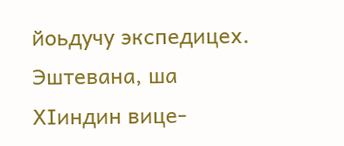йоьдучу экспедицех. Эштевана, ша ХӀиндин вице-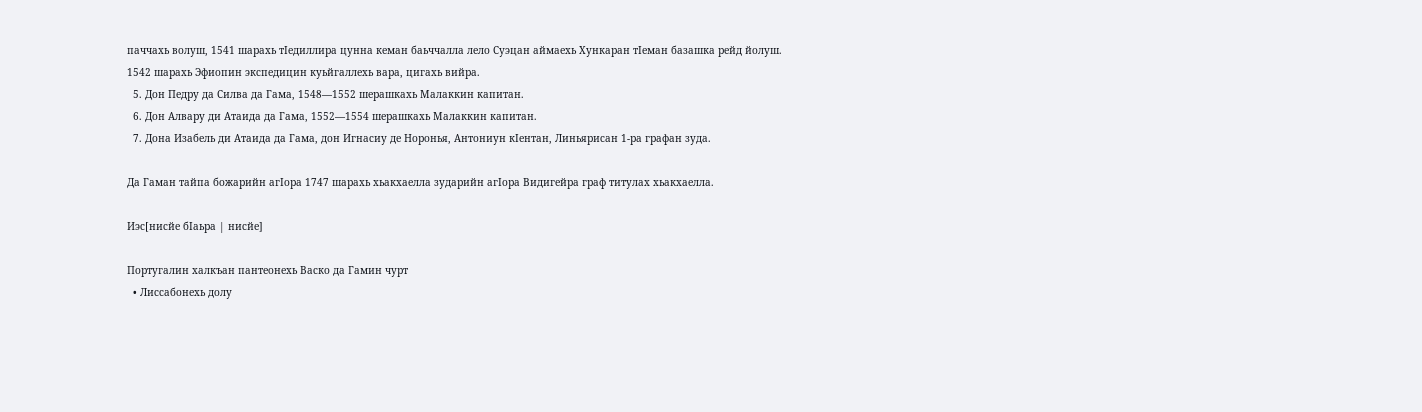паччахь волуш, 1541 шарахь тӀедиллира цунна кеман баьччалла лело Суэцан аймаехь Хункаран тӀеман базашка рейд йолуш. 1542 шарахь Эфиопин экспедицин куьйгаллехь вара, цигахь вийра.
  5. Дон Педру да Силва да Гама, 1548—1552 шерашкахь Малаккин капитан.
  6. Дон Алвару ди Атаида да Гама, 1552—1554 шерашкахь Малаккин капитан.
  7. Дона Изабель ди Атаида да Гама, дон Игнасиу де Норонья, Антониун кӀентан, Линьярисан 1-ра графан зуда.

Да Гаман тайпа божарийн агӀора 1747 шарахь хьакхаелла зударийн агӀора Видигейра граф титулах хьакхаелла.

Иэс[нисйе бӀаьра | нисйе]

Португалин халкъан пантеонехь Васко да Гамин чурт
  • Лиссабонехь долу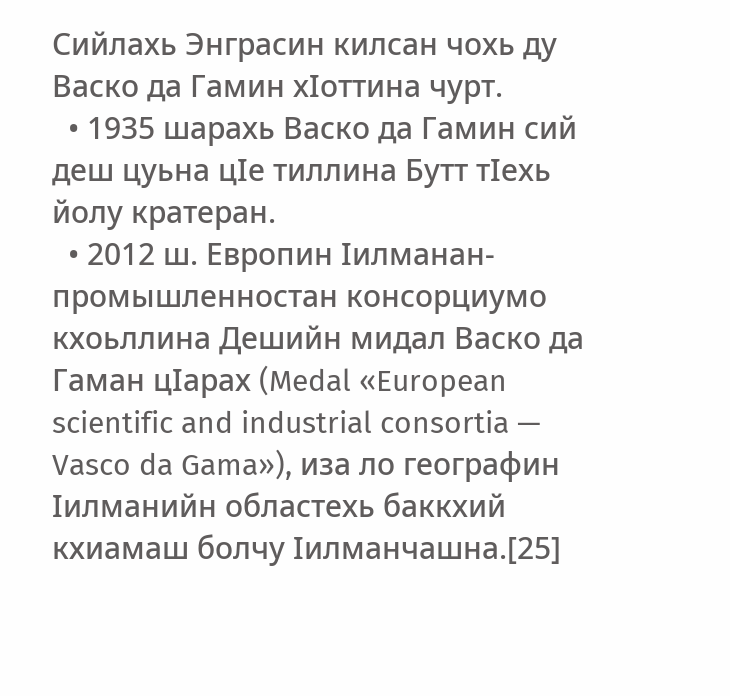Сийлахь Энграсин килсан чохь ду Васко да Гамин хӀоттина чурт.
  • 1935 шарахь Васко да Гамин сий деш цуьна цӀе тиллина Бутт тӀехь йолу кратеран.
  • 2012 ш. Европин Ӏилманан-промышленностан консорциумо кхоьллина Дешийн мидал Васко да Гаман цӀарах (Medal «European scientific and industrial consortia — Vasco da Gama»), иза ло географин Ӏилманийн областехь баккхий кхиамаш болчу Ӏилманчашна.[25]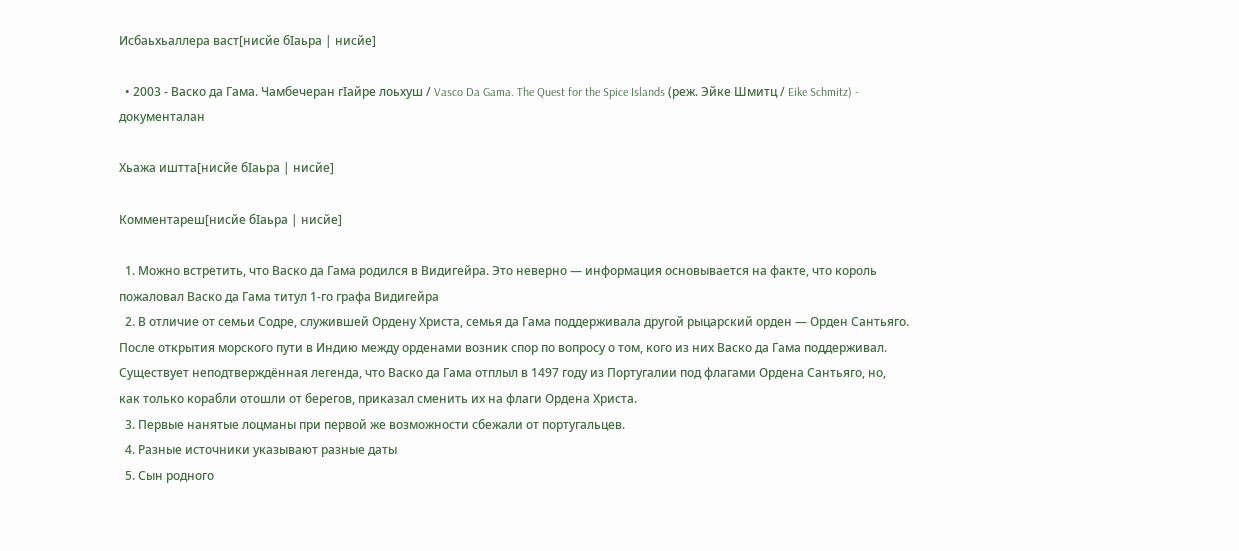Исбаьхьаллера васт[нисйе бӀаьра | нисйе]

  • 2003 - Васко да Гама. Чамбечеран гӀайре лоьхуш / Vasco Da Gama. The Quest for the Spice Islands (реж. Эйке Шмитц / Eike Schmitz) - документалан

Хьажа иштта[нисйе бӀаьра | нисйе]

Комментареш[нисйе бӀаьра | нисйе]

  1. Можно встретить, что Васко да Гама родился в Видигейра. Это неверно — информация основывается на факте, что король пожаловал Васко да Гама титул 1-го графа Видигейра
  2. В отличие от семьи Содре, служившей Ордену Христа, семья да Гама поддерживала другой рыцарский орден — Орден Сантьяго. После открытия морского пути в Индию между орденами возник спор по вопросу о том, кого из них Васко да Гама поддерживал. Существует неподтверждённая легенда, что Васко да Гама отплыл в 1497 году из Португалии под флагами Ордена Сантьяго, но, как только корабли отошли от берегов, приказал сменить их на флаги Ордена Христа.
  3. Первые нанятые лоцманы при первой же возможности сбежали от португальцев.
  4. Разные источники указывают разные даты
  5. Сын родного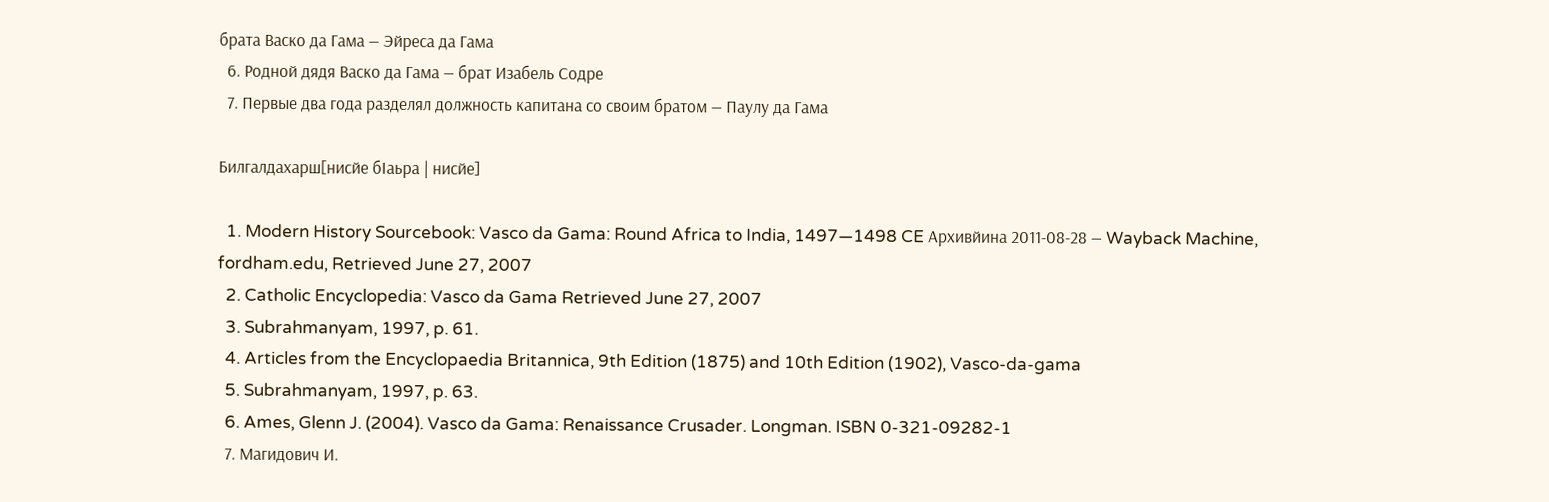брата Васко да Гама — Эйреса да Гама
  6. Родной дядя Васко да Гама — брат Изабель Содре
  7. Первые два года разделял должность капитана со своим братом — Паулу да Гама

Билгалдахарш[нисйе бӀаьра | нисйе]

  1. Modern History Sourcebook: Vasco da Gama: Round Africa to India, 1497—1498 CE Архивйина 2011-08-28 — Wayback Machine, fordham.edu, Retrieved June 27, 2007
  2. Catholic Encyclopedia: Vasco da Gama Retrieved June 27, 2007
  3. Subrahmanyam, 1997, p. 61.
  4. Articles from the Encyclopaedia Britannica, 9th Edition (1875) and 10th Edition (1902), Vasco-da-gama
  5. Subrahmanyam, 1997, p. 63.
  6. Ames, Glenn J. (2004). Vasco da Gama: Renaissance Crusader. Longman. ISBN 0-321-09282-1
  7. Магидович И.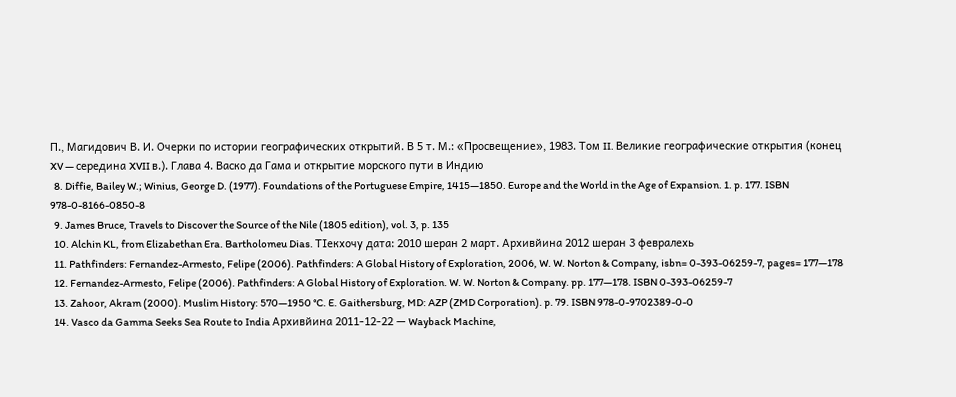П., Магидович В. И. Очерки по истории географических открытий. В 5 т. М.: «Просвещение», 1983. Том II. Великие географические открытия (конец XV — середина XVII в.). Глава 4. Васко да Гама и открытие морского пути в Индию
  8. Diffie, Bailey W.; Winius, George D. (1977). Foundations of the Portuguese Empire, 1415—1850. Europe and the World in the Age of Expansion. 1. p. 177. ISBN 978-0-8166-0850-8
  9. James Bruce, Travels to Discover the Source of the Nile (1805 edition), vol. 3, p. 135
  10. Alchin KL, from Elizabethan Era. Bartholomeu Dias. ТӀекхочу дата: 2010 шеран 2 март. Архивйина 2012 шеран 3 февралехь
  11. Pathfinders: Fernandez-Armesto, Felipe (2006). Pathfinders: A Global History of Exploration, 2006, W. W. Norton & Company, isbn= 0-393-06259-7, pages= 177—178
  12. Fernandez-Armesto, Felipe (2006). Pathfinders: A Global History of Exploration. W. W. Norton & Company. pp. 177—178. ISBN 0-393-06259-7
  13. Zahoor, Akram (2000). Muslim History: 570—1950 °C. E. Gaithersburg, MD: AZP (ZMD Corporation). p. 79. ISBN 978-0-9702389-0-0
  14. Vasco da Gamma Seeks Sea Route to India Архивйина 2011-12-22 — Wayback Machine,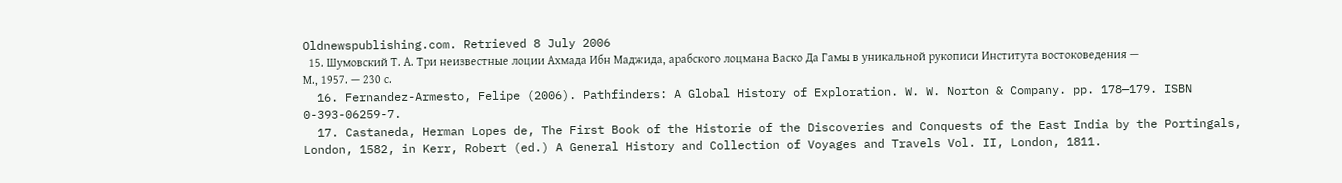Oldnewspublishing.com. Retrieved 8 July 2006
  15. Шумовский Т. А. Три неизвестные лоции Ахмада Ибн Маджида, арабского лоцмана Васко Да Гамы в уникальной рукописи Института востоковедения — М., 1957. — 230 с.
  16. Fernandez-Armesto, Felipe (2006). Pathfinders: A Global History of Exploration. W. W. Norton & Company. pp. 178—179. ISBN 0-393-06259-7.
  17. Castaneda, Herman Lopes de, The First Book of the Historie of the Discoveries and Conquests of the East India by the Portingals, London, 1582, in Kerr, Robert (ed.) A General History and Collection of Voyages and Travels Vol. II, London, 1811.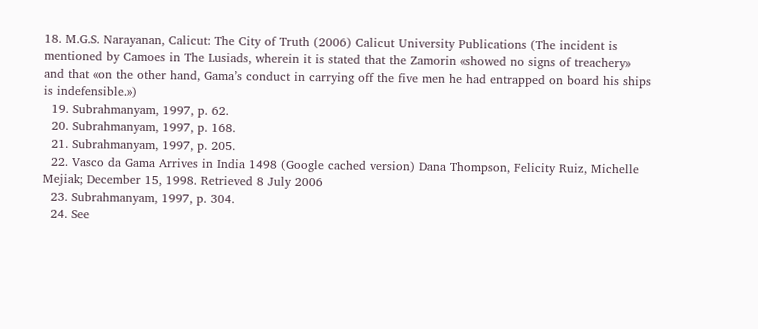18. M.G.S. Narayanan, Calicut: The City of Truth (2006) Calicut University Publications (The incident is mentioned by Camoes in The Lusiads, wherein it is stated that the Zamorin «showed no signs of treachery» and that «on the other hand, Gama’s conduct in carrying off the five men he had entrapped on board his ships is indefensible.»)
  19. Subrahmanyam, 1997, p. 62.
  20. Subrahmanyam, 1997, p. 168.
  21. Subrahmanyam, 1997, p. 205.
  22. Vasco da Gama Arrives in India 1498 (Google cached version) Dana Thompson, Felicity Ruiz, Michelle Mejiak; December 15, 1998. Retrieved 8 July 2006
  23. Subrahmanyam, 1997, p. 304.
  24. See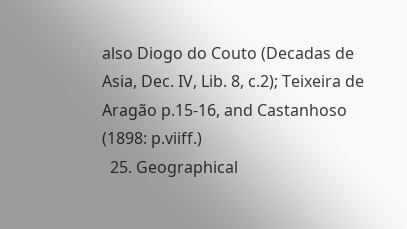also Diogo do Couto (Decadas de Asia, Dec. IV, Lib. 8, c.2); Teixeira de Aragão p.15-16, and Castanhoso (1898: p.viiff.)
  25. Geographical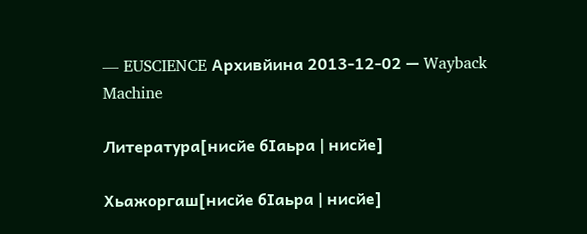— EUSCIENCE Архивйина 2013-12-02 — Wayback Machine

Литература[нисйе бӀаьра | нисйе]

Хьажоргаш[нисйе бӀаьра | нисйе]